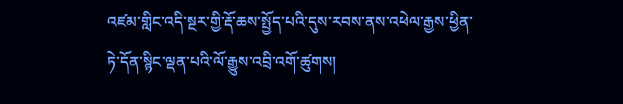འཛམ་གླིང་འདི་སྔར་གྱི་རྡོ་ཆས་སྤྱོད་པའི་དུས་རབས་ནས་འཕེལ་རྒྱས་ཕྱིན་ཏེ་དོན་སྙིང་ལྡན་པའི་ལོ་རྒྱུས་འབྲི་འགོ་ཚུགས།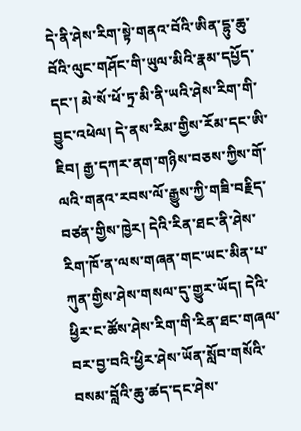དེ་ནི་ཤེས་རིག་སྟེ་གནའ་བོའི་ཨིན་དྷུ་ཆུ་བོའི་ལུང་གཤོང་གི་ཡུལ་མིའི་རྣམ་དཔྱོད་དང་། མེ་སོ་ཕོ་ཏྲ་མི་ནི་ཡའི་ཤེས་རིག་གི་བྱུང་འཕེལ། དེ་ནས་རིམ་གྱིས་རོམ་དང་ཨི་ཇིབ། རྒྱ་དཀར་ནག་གཉིས་བཅས་ཀྱིས་གོ་ལའི་གནའ་རབས་ལོ་རྒྱུས་ཀྱི་གཟི་བརྗིད་བཙན་གྱིས་ཁྱེར། དེའི་རིན་ཐང་ནི་ཤེས་རིག་ཁོ་ན་ལས་གཞན་གང་ཡང་མིན་པ་ཀུན་གྱིས་ཤེས་གསལ་དུ་གྱུར་ཡོད། དེའི་ཕྱིར་ང་ཚོས་ཤེས་རིག་གི་རིན་ཐང་གཞལ་བར་བྱ་བའི་ཕྱིར་ཤེས་ཡོན་སློབ་གསོའི་བསམ་བློའི་ཆུ་ཚད་དང་ཤེས་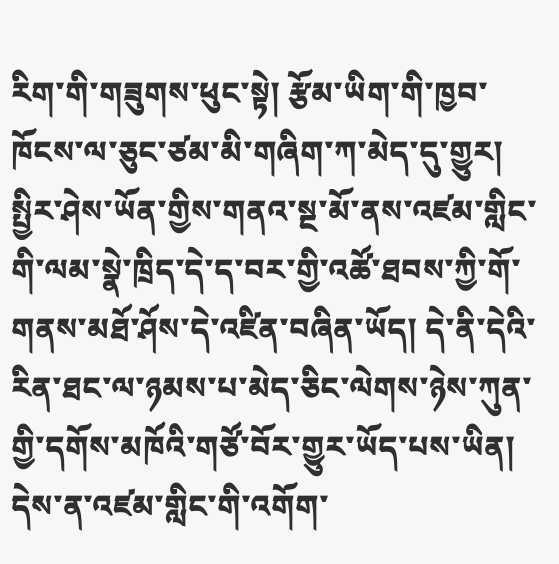རིག་གི་གཟུགས་ཕུང་སྟེ། རྩོམ་ཡིག་གི་ཁྱབ་ཁོངས་ལ་ཅུང་ཙམ་མི་གཞིག་ཀ་མེད་དུ་གྱུར།
སྤྱིར་ཤེས་ཡོན་གྱིས་གནའ་སྔ་མོ་ནས་འཛམ་གླིང་གི་ལམ་སྣེ་ཁྲིད་དེ་ད་བར་གྱི་འཚོ་ཐབས་ཀྱི་གོ་གནས་མཐོ་ཤོས་དེ་འཛིན་བཞིན་ཡོད། དེ་ནི་དེའི་རིན་ཐང་ལ་ཉམས་པ་མེད་ཅིང་ལེགས་ཉེས་ཀུན་གྱི་དགོས་མཁོའི་གཙོ་བོར་གྱུར་ཡོད་པས་ཡིན། དེས་ན་འཛམ་གླིང་གི་འགོག་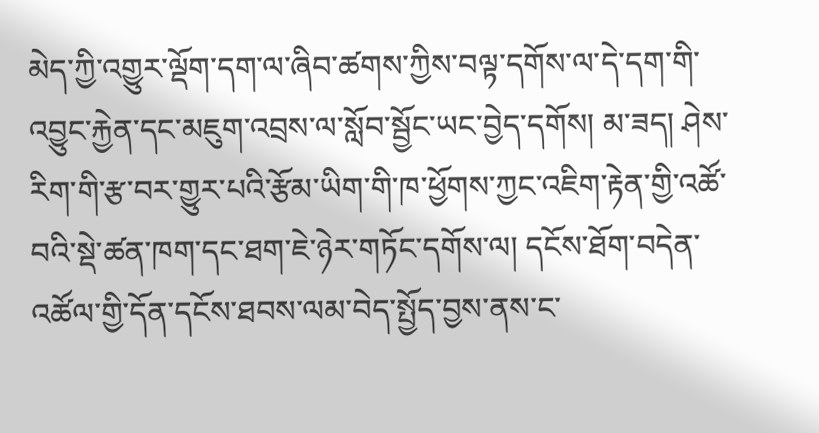མེད་ཀྱི་འགྱུར་ལྡོག་དག་ལ་ཞིབ་ཚགས་ཀྱིས་བལྟ་དགོས་ལ་དེ་དག་གི་འབྱུང་རྐྱེན་དང་མཇུག་འབྲས་ལ་སློབ་སྦྱོང་ཡང་བྱེད་དགོས། མ་ཟད། ཤེས་རིག་གི་རྩ་བར་གྱུར་པའི་རྩོམ་ཡིག་གི་ཁ་ཕྱོགས་ཀྱང་འཇིག་རྟེན་གྱི་འཚོ་བའི་སྡེ་ཚན་ཁག་དང་ཐག་ཇེ་ཉེར་གཏོང་དགོས་ལ། དངོས་ཐོག་བདེན་འཚོལ་གྱི་དོན་དངོས་ཐབས་ལམ་བེད་སྤྱོད་བྱས་ནས་ང་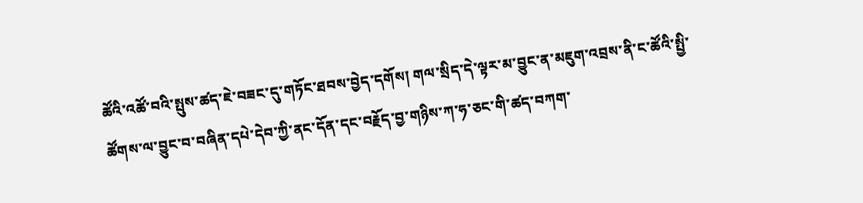ཚོའི་འཚོ་བའི་སྤུས་ཚད་ཇེ་བཟང་དུ་གཏོང་ཐབས་བྱེད་དགོས། གལ་སྲིད་དེ་ལྟར་མ་བྱུང་ན་མཇུག་འབྲས་ནི་ང་ཚོའི་སྤྱི་ཚོགས་ལ་བྱུང་བ་བཞིན་དཔེ་དེབ་ཀྱི་ནང་དོན་དང་བརྗོད་བྱ་གཉིས་ཀ་ཧ་ཅང་གི་ཚད་བཀག་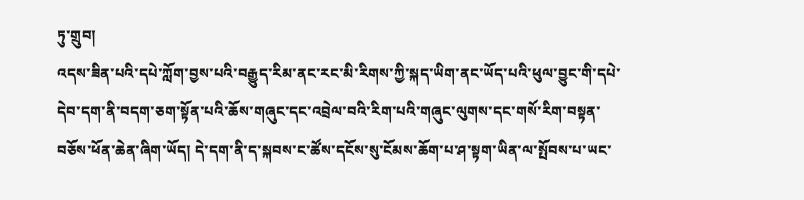ཏུ་གྲུབ།
འདས་ཟིན་པའི་དཔེ་ཀློག་བྱས་པའི་བརྒྱུད་རིམ་ནང་རང་མི་རིགས་ཀྱི་སྐད་ཡིག་ནང་ཡོད་པའི་ཕུལ་བྱུང་གི་དཔེ་དེབ་དག་ནི་བདག་ཅག་སྟོན་པའི་ཆོས་གཞུང་དང་འབྲེལ་བའི་རིག་པའི་གཞུང་ལུགས་དང་གསོ་རིག་བསྟན་བཅོས་ཕོན་ཆེན་ཞིག་ཡོད། དེ་དག་ནི་ད་སྐབས་ང་ཚོས་དངོས་སུ་ངོམས་ཆོག་པ་ཤ་སྟག་ཡིན་ལ་སྤོབས་པ་ཡང་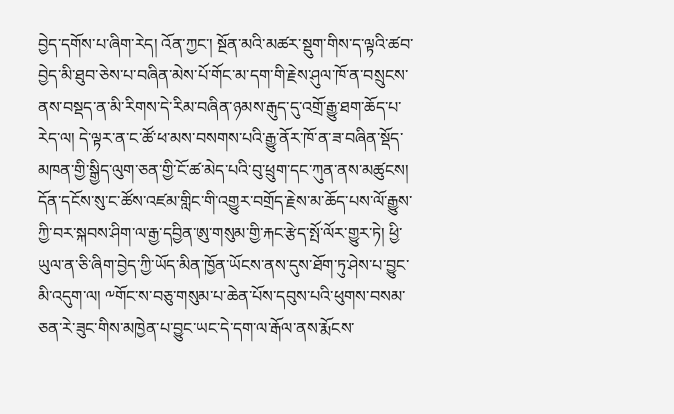བྱེད་དགོས་པ་ཞིག་རེད། འོན་ཀྱང་། སྔོན་མའི་མཚར་སྡུག་གིས་ད་ལྟའི་ཚབ་བྱེད་མི་ཐུབ་ཅེས་པ་བཞིན་མེས་པོ་གོང་མ་དག་གི་རྗེས་ཤུལ་ཁོ་ན་བསྲུངས་ནས་བསྡད་ན་མི་རིགས་དེ་རིམ་བཞིན་ཉམས་རྒུད་དུ་འགྲོ་རྒྱུ་ཐག་ཆོད་པ་རེད་ལ། དེ་ལྟར་ན་ང་ཚོ་ཕ་མས་བསགས་པའི་རྒྱུ་ནོར་ཁོ་ན་ཟ་བཞིན་སྡོད་མཁན་གྱི་སྒྱིད་ལུག་ཅན་གྱི་ངོ་ཚ་མེད་པའི་བུ་ཕྲུག་དང་ཀུན་ནས་མཚུངས། དོན་དངོས་སུ་ང་ཚོས་འཛམ་གླིང་གི་འགྱུར་བགྲོད་རྗེས་མ་ཆོད་པས་ལོ་རྒྱུས་ཀྱི་བར་སྐབས་ཤིག་ལ་རྒྱ་དབྱིན་ཨུ་གསུམ་གྱི་རྐང་རྩེད་སྤོ་ལོར་གྱུར་ཏེ། ཕྱི་ཡུལ་ན་ཅི་ཞིག་བྱེད་ཀྱི་ཡོད་མིན་ཁྱོན་ཡོངས་ནས་དུས་ཐོག་ཏུ་ཤེས་པ་བྱུང་མི་འདུག་ལ། ༸གོང་ས་བཅུ་གསུམ་པ་ཆེན་པོས་དབུས་པའི་ཕུགས་བསམ་ཅན་རེ་ཟུང་གིས་མཁྱེན་པ་བྱུང་ཡང་དེ་དག་ལ་རྒོལ་ནས་རྨོངས་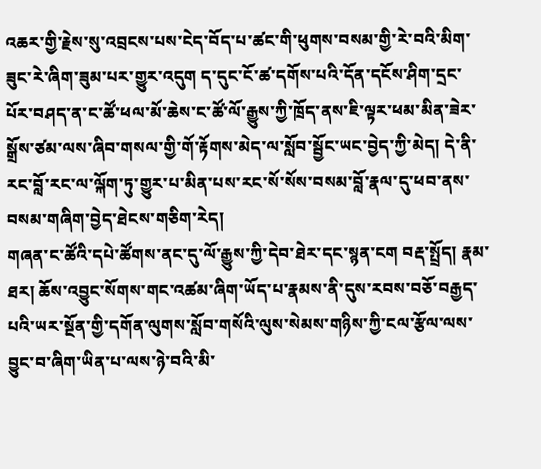འཆར་གྱི་རྗེས་སུ་འབྲངས་པས་ངེད་བོད་པ་ཚང་གི་ཕུགས་བསམ་གྱི་རེ་བའི་མིག་ཟུང་རེ་ཞིག་ཟུམ་པར་གྱུར་འདུག ད་དུང་ངོ་ཚ་དགོས་པའི་དོན་དངོས་ཤིག་དྲང་པོར་བཤད་ན་ང་ཚོ་ཕལ་མོ་ཆེས་ང་ཚོ་ལོ་རྒྱུས་ཀྱི་ཁྲོད་ནས་ཇི་ལྟར་ཕམ་མིན་ཟེར་སྒྲོས་ཙམ་ལས་ཞིབ་གསལ་གྱི་གོ་རྟོགས་མེད་ལ་སློབ་སྦྱོང་ཡང་བྱེད་ཀྱི་མེད། དེ་ནི་རང་བློ་རང་ལ་ལྐོག་ཏུ་གྱུར་པ་མིན་པས་རང་སོ་སོས་བསམ་བློ་རྣལ་དུ་ཕབ་ནས་བསམ་གཞིག་བྱེད་ཐེངས་གཅིག་རེད།
གཞན་ང་ཚོའི་དཔེ་ཚོགས་ནང་དུ་ལོ་རྒྱུས་ཀྱི་དེབ་ཐེར་དང་སྙན་ངག བརྡ་སྤྲོད། རྣམ་ཐར། ཆོས་འབྱུང་སོགས་གང་འཚམ་ཞིག་ཡོད་པ་རྣམས་ནི་དུས་རབས་བཅོ་བརྒྱད་པའི་ཡར་སྔོན་གྱི་དགོན་ལུགས་སློབ་གསོའི་ལུས་སེམས་གཉིས་ཀྱི་ངལ་རྩོལ་ལས་བྱུང་བ་ཞིག་ཡིན་པ་ལས་ཉེ་བའི་མི་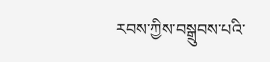རབས་ཀྱིས་བསྒྲུབས་པའི་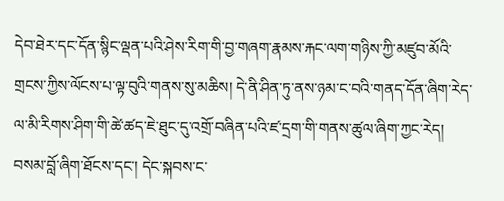དེབ་ཐེར་དང་དོན་སྙིང་ལྡན་པའི་ཤེས་རིག་གི་བྱ་གཞག་རྣམས་རྐང་ལག་གཉིས་ཀྱི་མཛུབ་མོའི་གྲངས་ཀྱིས་ལོངས་པ་ལྟ་བུའི་གནས་སུ་མཆིས། དེ་ནི་ཤིན་ཏུ་ནས་ཉམ་ང་བའི་གནད་དོན་ཞིག་རེད་ལ་མི་རིགས་ཤིག་གི་ཚེ་ཚད་ཇེ་ཐུང་དུ་འགྲོ་བཞིན་པའི་ཛ་དྲག་གི་གནས་ཚུལ་ཞིག་ཀྱང་རེད། བསམ་བློ་ཞིག་ཐོངས་དང་། དེང་སྐབས་ང་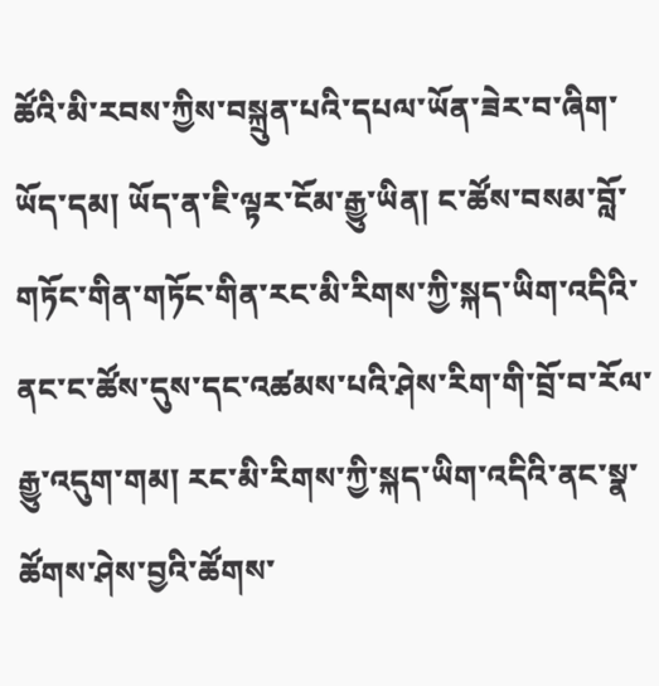ཚོའི་མི་རབས་ཀྱིས་བསྐྲུན་པའི་དཔལ་ཡོན་ཟེར་བ་ཞིག་ཡོད་དམ། ཡོད་ན་ཇི་ལྟར་ངོམ་རྒྱུ་ཡིན། ང་ཚོས་བསམ་བློ་གཏོང་གིན་གཏོང་གིན་རང་མི་རིགས་ཀྱི་སྐད་ཡིག་འདིའི་ནང་ང་ཚོས་དུས་དང་འཚམས་པའི་ཤེས་རིག་གི་བྲོ་བ་རོལ་རྒྱུ་འདུག་གམ། རང་མི་རིགས་ཀྱི་སྐད་ཡིག་འདིའི་ནང་སྣ་ཚོགས་ཤེས་བྱའི་ཚོགས་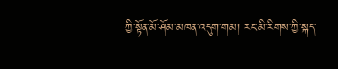ཀྱི་སྟོན་མོ་ཤོམ་མཁན་འདུག་གམ། རང་མི་རིགས་ཀྱི་སྐད་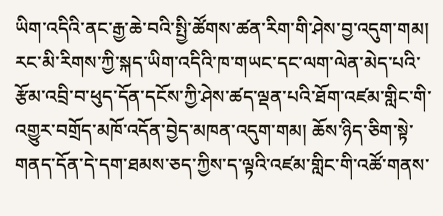ཡིག་འདིའི་ནང་རྒྱ་ཆེ་བའི་སྤྱི་ཚོགས་ཚན་རིག་གི་ཤེས་བྱ་འདུག་གམ། རང་མི་རིགས་ཀྱི་སྐད་ཡིག་འདིའི་ཁ་གཡང་དང་ལག་ལེན་མེད་པའི་རྩོམ་འབྲི་བ་ཕུད་དོན་དངོས་ཀྱི་ཤེས་ཚད་ལྡན་པའི་ཐོག་འཛམ་གླིང་གི་འགྱུར་བགྲོད་མཁོ་འདོན་བྱེད་མཁན་འདུག་གམ། ཆོས་ཉིད་ཅིག་སྟེ་གནད་དོན་དེ་དག་ཐམས་ཅད་ཀྱིས་ད་ལྟའི་འཛམ་གླིང་གི་འཚོ་གནས་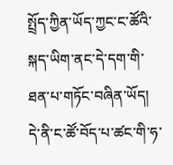སྤྲོད་ཀྱིན་ཡོད་ཀྱང་ང་ཚོའི་སྐད་ཡིག་ནང་དེ་དག་གི་ཐན་པ་གཏོང་བཞིན་ཡོད། དེ་ནི་ང་ཚོ་བོད་པ་ཚང་གི་ཧ་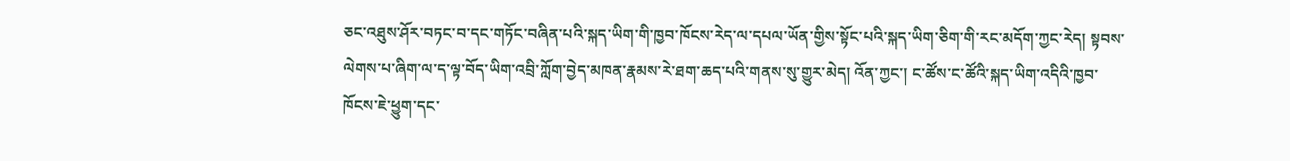ཅང་འཐུས་ཤོར་བཏང་བ་དང་གཏོང་བཞིན་པའི་སྐད་ཡིག་གི་ཁྱབ་ཁོངས་རེད་ལ་དཔལ་ཡོན་གྱིས་སྟོང་པའི་སྐད་ཡིག་ཅིག་གི་རང་མདོག་ཀྱང་རེད། སྟབས་ལེགས་པ་ཞིག་ལ་ད་ལྟ་བོད་ཡིག་འབྲི་ཀློག་བྱེད་མཁན་རྣམས་རེ་ཐག་ཆད་པའི་གནས་སུ་གྱུར་མེད། འོན་ཀྱང་། ང་ཚོས་ང་ཚོའི་སྐད་ཡིག་འདིའི་ཁྱབ་ཁོངས་ཇེ་ཕྱུག་དང་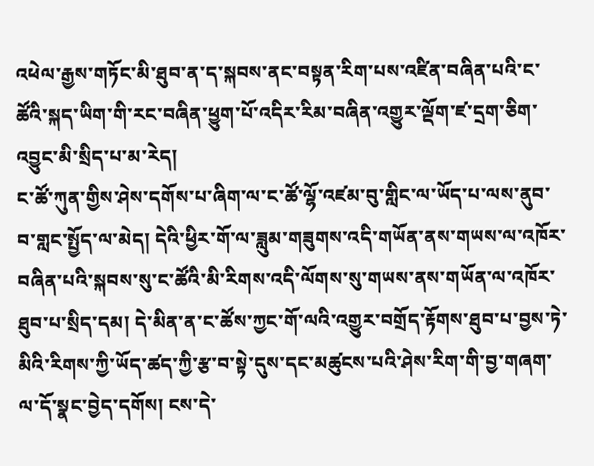འཕེལ་རྒྱས་གཏོང་མི་ཐུབ་ན་ད་སྐབས་ནང་བསྟན་རིག་པས་འཛིན་བཞིན་པའི་ང་ཚོའི་སྐད་ཡིག་གི་རང་བཞིན་ཕྱུག་པོ་འདིར་རིམ་བཞིན་འགྱུར་ལྡོག་ཛ་དྲག་ཅིག་འབྱུང་མི་སྲིད་པ་མ་རེད།
ང་ཚོ་ཀུན་གྱིས་ཤེས་དགོས་པ་ཞིག་ལ་ང་ཚོ་ལྷོ་འཛམ་བུ་གླིང་ལ་ཡོད་པ་ལས་ནུབ་བ་གླང་སྤྱོད་ལ་མེད། དེའི་ཕྱིར་གོ་ལ་ཟླུམ་གཟུགས་འདི་གཡོན་ནས་གཡས་ལ་འཁོར་བཞིན་པའི་སྐབས་སུ་ང་ཚོའི་མི་རིགས་འདི་ལོགས་སུ་གཡས་ནས་གཡོན་ལ་འཁོར་ཐུབ་པ་སྲིད་དམ། དེ་མིན་ན་ང་ཚོས་ཀྱང་གོ་ལའི་འགྱུར་བགྲོད་རྟོགས་ཐུབ་པ་བྱས་ཏེ་མིའི་རིགས་ཀྱི་ཡོད་ཚད་ཀྱི་རྩ་བ་སྟེ་དུས་དང་མཚུངས་པའི་ཤེས་རིག་གི་བྱ་གཞག་ལ་དོ་སྣང་བྱེད་དགོས། ངས་དེ་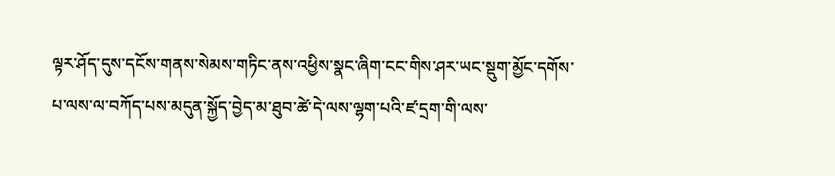ལྟར་ཤོད་དུས་དངོས་གནས་སེམས་གཏིང་ནས་འཕྱིས་སྣང་ཞིག་ངང་གིས་ཤར་ཡང་སྡུག་མྱོང་དགོས་པ་ལས་ལ་བཀོད་པས་མདུན་སྐྱོད་བྱེད་མ་ཐུབ་ཚེ་དེ་ལས་ལྷག་པའི་ཛ་དྲག་གི་ལས་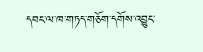དབང་ལ་ཁ་གཏད་གཅོག་དགོས་འབྱུང་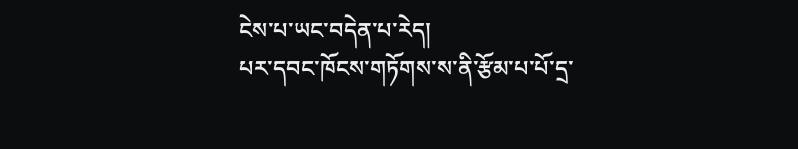ངེས་པ་ཡང་བདེན་པ་རེད།
པར་དབང་ཁོངས་གཏོགས་ས་ནི་རྩོམ་པ་པོ་དྲ་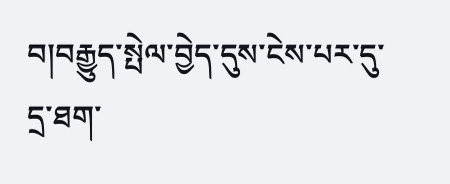བ།བརྒྱུད་སྤེལ་བྱེད་དུས་ངེས་པར་དུ་དྲ་ཐག་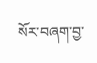སོར་བཞག་བྱ་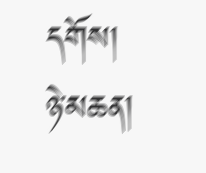དགོས།
ཉེ་མཆན།